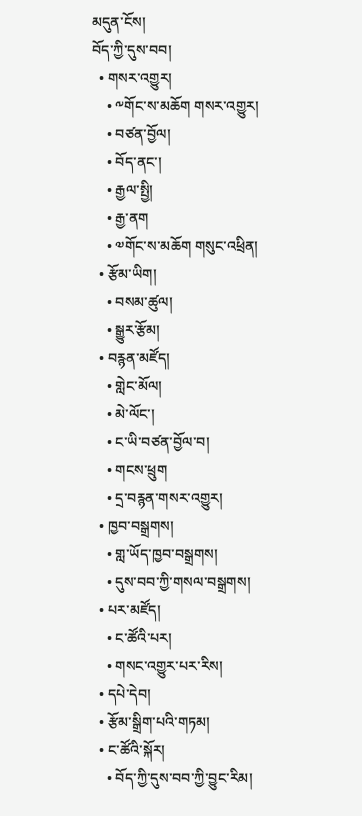མདུན་ངོས།
བོད་ཀྱི་དུས་བབ།
  • གསར་འགྱུར།
    • ༸གོང་ས་མཆོག གསར་འགྱུར།
    • བཙན་བྱོལ།
    • བོད་ནང་།
    • རྒྱལ་སྤྱི།
    • རྒྱ་ནག
    • ༧གོང་ས་མཆོག གསུང་འཕྲིན།
  • རྩོམ་ཡིག།
    • བསམ་ཚུལ།
    • སྒྱུར་རྩོམ།
  • བརྙན་མཛོད།
    • གླེང་མོལ།
    • མེ་ལོང་།
    • ང་ཡི་བཙན་བྱོལ་བ།
    • གངས་ཕྲུག
    • དྲ་བརྙན་གསར་འགྱུར།
  • ཁྱབ་བསྒྲགས།
    • གླ་ཡོད་ཁྱབ་བསྒྲགས།
    • དུས་བབ་ཀྱི་གསལ་བསྒྲགས།
  • པར་མཛོད།
    • ང་ཚོའི་པར།
    • གསང་འགྱུར་པར་རིས།
  • དཔེ་དེབ།
  • རྩོམ་སྒྲིག་པའི་གཏམ།
  • ང་ཚོའི་སྐོར།
    • བོད་ཀྱི་དུས་བབ་ཀྱི་བྱུང་རིམ།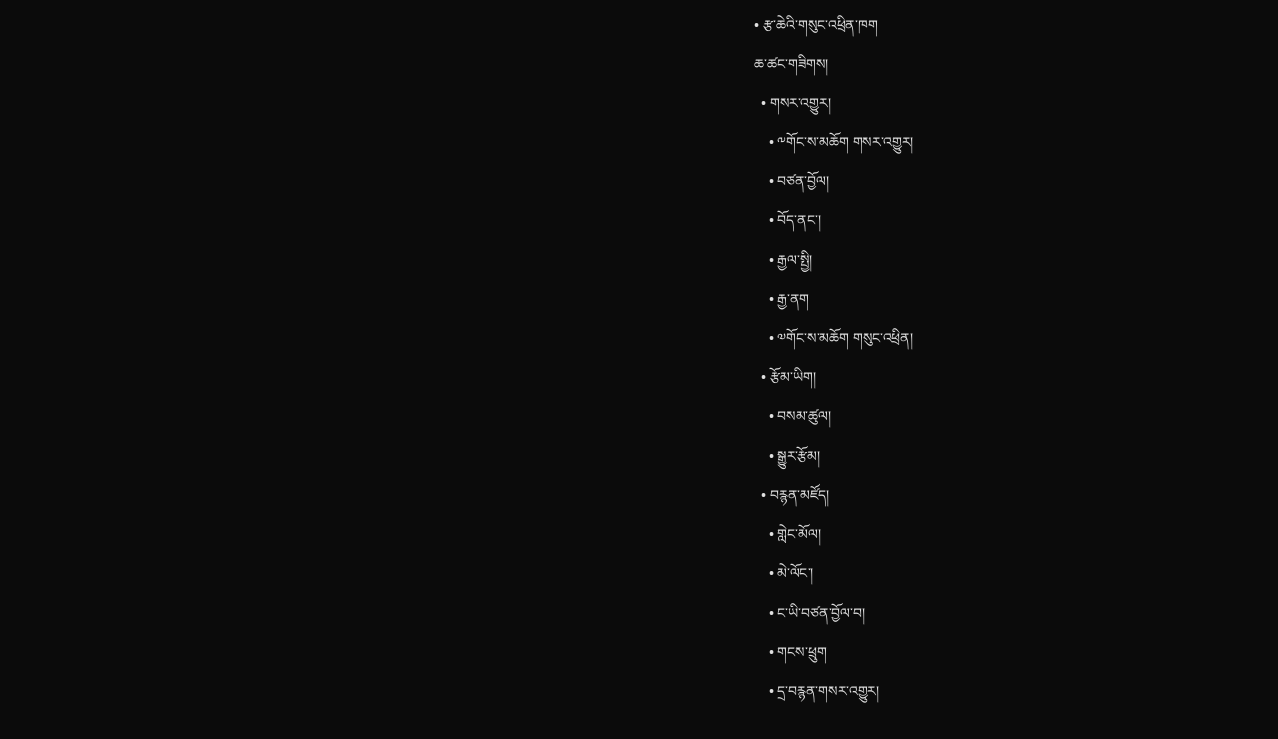• རྩ་ཆེའི་གསུང་འཕྲིན་ཁག
ཆ་ཚང་གཟིགས།
  • གསར་འགྱུར།
    • ༸གོང་ས་མཆོག གསར་འགྱུར།
    • བཙན་བྱོལ།
    • བོད་ནང་།
    • རྒྱལ་སྤྱི།
    • རྒྱ་ནག
    • ༧གོང་ས་མཆོག གསུང་འཕྲིན།
  • རྩོམ་ཡིག།
    • བསམ་ཚུལ།
    • སྒྱུར་རྩོམ།
  • བརྙན་མཛོད།
    • གླེང་མོལ།
    • མེ་ལོང་།
    • ང་ཡི་བཙན་བྱོལ་བ།
    • གངས་ཕྲུག
    • དྲ་བརྙན་གསར་འགྱུར།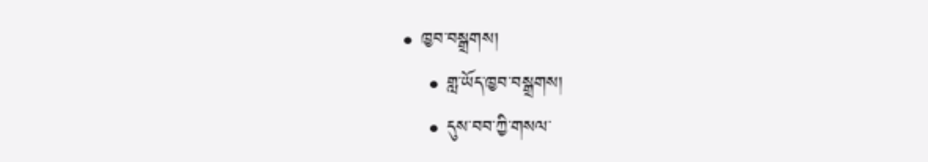• ཁྱབ་བསྒྲགས།
    • གླ་ཡོད་ཁྱབ་བསྒྲགས།
    • དུས་བབ་ཀྱི་གསལ་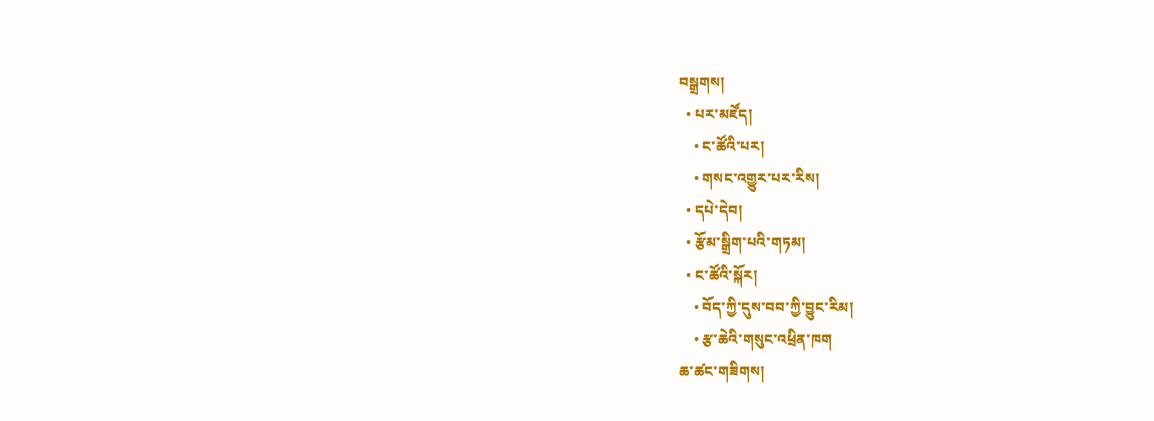བསྒྲགས།
  • པར་མཛོད།
    • ང་ཚོའི་པར།
    • གསང་འགྱུར་པར་རིས།
  • དཔེ་དེབ།
  • རྩོམ་སྒྲིག་པའི་གཏམ།
  • ང་ཚོའི་སྐོར།
    • བོད་ཀྱི་དུས་བབ་ཀྱི་བྱུང་རིམ།
    • རྩ་ཆེའི་གསུང་འཕྲིན་ཁག
ཆ་ཚང་གཟིགས།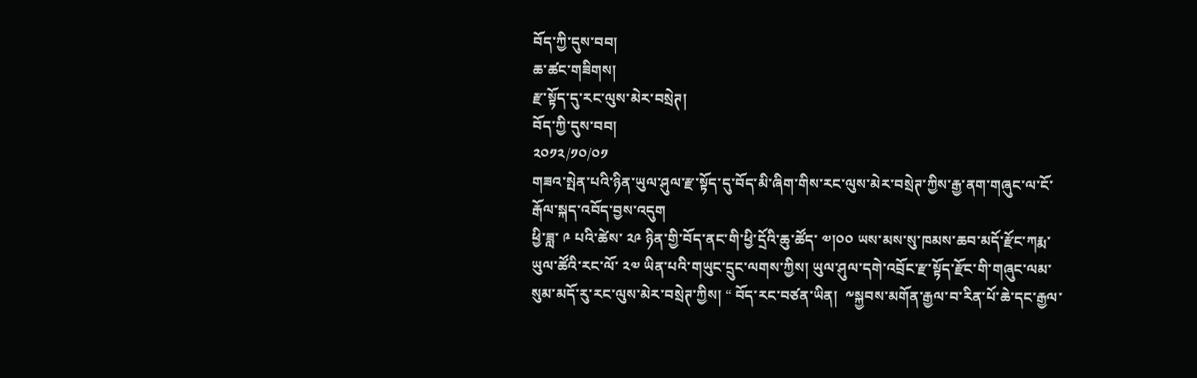བོད་ཀྱི་དུས་བབ།
ཆ་ཚང་གཟིགས།
རྫ་སྟོད་དུ་རང་ལུས་མེར་བསྲེཊ།
བོད་ཀྱི་དུས་བབ།
༢༠༡༢/༡༠/༠༡
གཟའ་སྤེན་པའི་ཉིན་ཡུལ་ཤུལ་རྫ་སྟོད་དུ་བོད་མི་ཞིག་གིས་རང་ལུས་མེར་བསྲེཊ་ཀྱིས་རྒྱ་ནག་གཞུང་ལ་ངོ་རྒོལ་སྐད་འབོད་བྱས་འདུག
ཕྱི་ཟླ་ ༩ པའི་ཚེས་ ༢༩ ཉིན་གྱི་བོད་ནང་གི་ཕྱི་དྲོའི་ཆུ་ཚོད་ ༧།༠༠ ཡས་མས་སུ་ཁམས་ཆབ་མདོ་རྫོང་ཀརྨ་ཡུལ་ཚོའི་རང་ལོ་ ༢༧ ཡིན་པའི་གཡུང་དྲུང་ལགས་ཀྱིས། ཡུལ་ཤུལ་དགེ་འབྲོང་རྫ་སྟོད་རྫོང་གི་གཞུང་ལམ་སུམ་མདོ་རུ་རང་ལུས་མེར་བསྲེཊ་ཀྱིས། “ བོད་རང་བཙན་ཡིན།  ༸སྐྱབས་མགོན་རྒྱལ་བ་རིན་པོ་ཆེ་དང་རྒྱལ་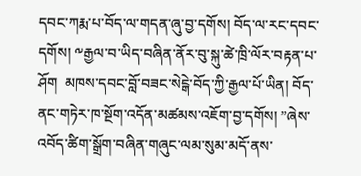དབང་ཀརྨ་པ་བོད་ལ་གདན་ཞུ་བྱ་དགོས། བོད་ལ་རང་དབང་དགོས། ༸རྒྱལ་བ་ཡིད་བཞིན་ནོར་བུ་སྐུ་ཚེ་ཁྲི་ལོར་བརྟན་པ་ཤོག  མཁས་དབང་བློ་བཟང་སེངྒེ་བོད་ཀྱི་རྒྱལ་པོ་ཡིན། བོད་ནང་གཏེར་ཁ་སྔོག་འདོན་མཚམས་འཇོག་བྱ་དགོས། ”ཞེས་འབོད་ཚིག་སྒྲོག་བཞིན་གཞུང་ལམ་སུམ་མདོ་ནས་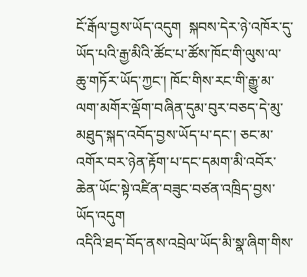ངོ་རྒོལ་བྱས་ཡོད་འདུག  སྐབས་དེར་ཉེ་འཁོར་དུ་ཡོད་པའི་རྒྱ་མིའི་ཚོང་པ་ཚོས་ཁོང་གི་ལུས་ལ་ཆུ་གཏོར་ཡོད་ཀྱང་། ཁོང་གིས་རང་གི་རྒྱུ་མ་ལག་མགོར་ལྡོག་བཞིན་དུམ་བུར་བཅད་དེ་མུ་མཐུད་སྐད་འབོད་བྱས་ཡོད་པ་དང་། ཅང་མ་འགོར་བར་ཉེན་རྟོག་པ་དང་དམག་མི་འབོར་ཆེན་ཡོང་སྟེ་འཛིན་བཟུང་བཙན་འཁྲིད་བྱས་ཡོད་འདུག
འདིའི་ཐད་བོད་ནས་འབྲེལ་ཡོད་མི་སྣ་ཞིག་གིས་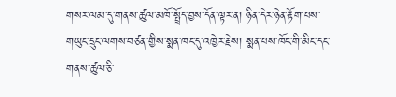གསར་ལམ་དུ་གནས་ཚུལ་མཁོ་སྤྲོད་བྱས་དོན་ལྟར་ན། ཉིན་དེར་ཉེན་རྟོག་པས་གཡུང་དྲུང་ལགས་བཙན་གྱིས་སྨན་ཁང་དུ་འཁྱེར་རྗེས། སྨན་པས་ཁོང་གི་མིང་དང་གནས་ཚུལ་ཅི་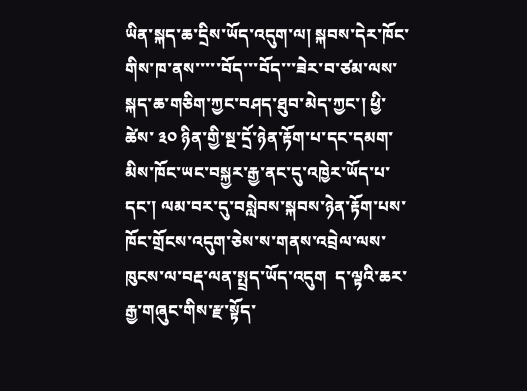ཡིན་སྐད་ཆ་དྲིས་ཡོད་འདུག་ལ། སྐབས་དེར་ཁོང་གིས་ཁ་ནས་་་་་བོད་་་བོད་་་ཟེར་བ་ཙམ་ལས་སྐད་ཆ་གཅིག་ཀྱང་བཤད་ཐུབ་མེད་ཀྱང་། ཕྱི་ཚེས་ ༣༠ ཉིན་གྱི་སྔ་དྲོ་ཉེན་རྟོག་པ་དང་དམག་མིས་ཁོང་ཡང་བསྐྱར་རྒྱ་ནང་དུ་འཁྱེར་ཡོད་པ་དང་། ལམ་བར་དུ་བསླེབས་སྐབས་ཉེན་རྟོག་པས་ཁོང་གྲོངས་འདུག་ཅེས་ས་གནས་འབྲེལ་ལས་ཁུངས་ལ་བརྡ་ལན་སྤྲད་ཡོད་འདུག  ད་ལྟའི་ཆར་རྒྱ་གཞུང་གིས་རྫ་སྟོད་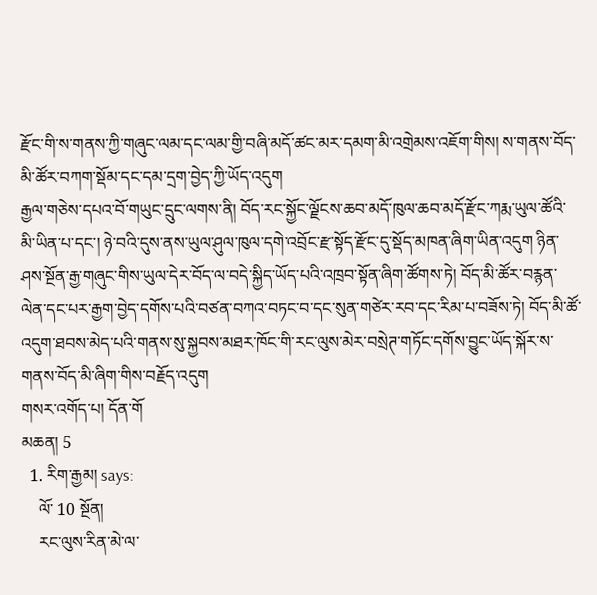རྫོང་གི་ས་གནས་ཀྱི་གཞུང་ལམ་དང་ལམ་གྱི་བཞི་མདོ་ཚང་མར་དམག་མི་འགྲེམས་འཇོག་གིས། ས་གནས་བོད་མི་ཚོར་བཀག་སྡོམ་དང་དམ་དྲག་བྱེད་ཀྱི་ཡོད་འདུག
རྒྱལ་གཅེས་དཔའ་བོ་གཡུང་དྲུང་ལགས་ནི། བོད་རང་སྐྱོང་ལྗོངས་ཆབ་མདོ་ཁུལ་ཆབ་མདོ་རྫོང་ཀརྨ་ཡུལ་ཚོའི་མི་ཡིན་པ་དང་། ཉེ་བའི་དུས་ནས་ཡུལ་ཤུལ་ཁུལ་དགེ་འབྲོང་རྫ་སྟོད་རྫོང་དུ་སྡོད་མཁན་ཞིག་ཡིན་འདུག ཉིན་ཤས་སྔོན་རྒྱ་གཞུང་གིས་ཡུལ་དེར་བོད་ལ་བདེ་སྐྱིད་ཡོད་པའི་འཁྲབ་སྟོན་ཞིག་ཚོགས་ཏེ། བོད་མི་ཚོར་བརྙན་ལེན་དང་པར་རྒྱག་བྱེད་དགོས་པའི་བཙན་བཀའ་བཏང་བ་དང་སུན་གཙེར་རབ་དང་རིམ་པ་བཟོས་ཏེ། བོད་མི་ཚོ་འདུག་ཐབས་མེད་པའི་གནས་སུ་སྐྱབས་མཐར་ཁོང་གི་རང་ལུས་མེར་བསྲེཊ་གཏོང་དགོས་བྱུང་ཡོད་སྐོར་ས་གནས་བོད་མི་ཞིག་གིས་བརྗོད་འདུག
གསར་འགོད་པ། དོན་གོ
མཆན། 5
  1. རིག་རྒྱམ། says:
    ལོ་ 10 སྔོན།
    རང་ལུས་རིན་མེ་ལ་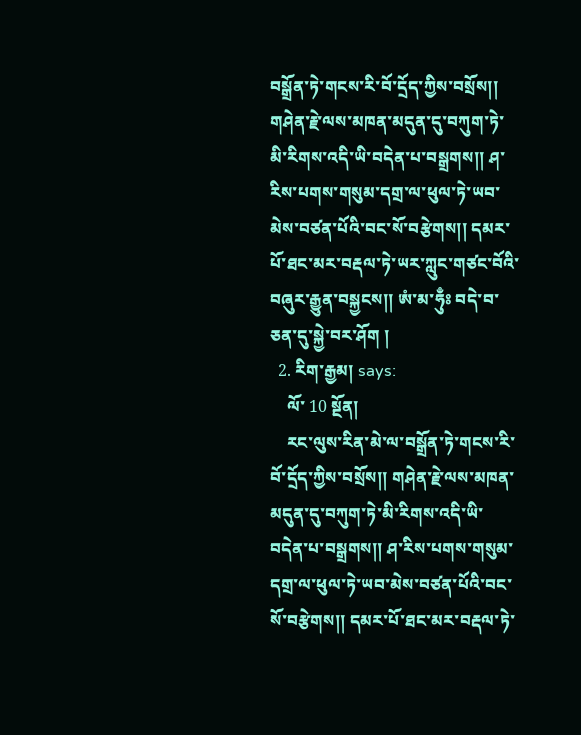བསྒྲོན་ཏེ་གངས་རི་བོ་དྲོད་ཀྱིས་བསྲོས།། གཤེན་རྗེ་ལས་མཁན་མདུན་དུ་བཀུག་ཏེ་མི་རིགས་འདི་ཡི་བདེན་པ་བསྒྲགས།། ཤ་རིས་པགས་གསུམ་དགྲ་ལ་ཕུལ་ཏེ་ཡབ་མེས་བཙན་པོའི་བང་སོ་བརྩེགས།། དམར་པོ་ཐང་མར་བརྡལ་ཏེ་ཡར་ཀླུང་གཙང་བོའི་བཞུར་རྒྱུན་བསྐྱངས།། ཨཾ་མ་ཧུྃཿ བདེ་བ་ཅན་དུ་སྐྱེ་བར་ཤོག །
  2. རིག་རྒྱམ། says:
    ལོ་ 10 སྔོན།
    རང་ལུས་རིན་མེ་ལ་བསྒྲོན་ཏེ་གངས་རི་བོ་དྲོད་ཀྱིས་བསྲོས།། གཤེན་རྗེ་ལས་མཁན་མདུན་དུ་བཀུག་ཏེ་མི་རིགས་འདི་ཡི་བདེན་པ་བསྒྲགས།། ཤ་རིས་པགས་གསུམ་དགྲ་ལ་ཕུལ་ཏེ་ཡབ་མེས་བཙན་པོའི་བང་སོ་བརྩེགས།། དམར་པོ་ཐང་མར་བརྡལ་ཏེ་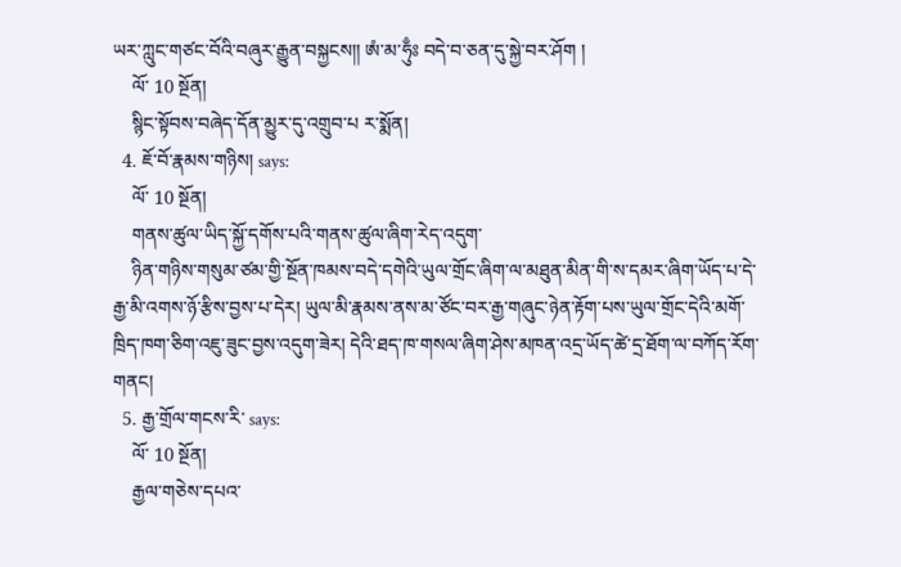ཡར་ཀླུང་གཙང་བོའི་བཞུར་རྒྱུན་བསྐྱངས།། ཨཾ་མ་ཧུྃཿ བདེ་བ་ཅན་དུ་སྐྱེ་བར་ཤོག །
    ལོ་ 10 སྔོན།
    སྙིང་སྟོབས་བཞེད་དོན་མྱུར་དུ་འགྲུབ་པ ར་སྨོན།
  4. ཇོ་བོ་རྣམས་གཉིས། says:
    ལོ་ 10 སྔོན།
    གནས་ཚུལ་ཡིད་སྐྱོ་དགོས་པའི་གནས་ཚུལ་ཞིག་རེད་འདུག་
    ཉིན་གཉིས་གསུམ་ཙམ་གྱི་སྔོན་ཁམས་བདེ་དགེའི་ཡུལ་གྲོང་ཞིག་ལ་མཐུན་མིན་གི་ས་དམར་ཞིག་ཡོད་པ་དེ་རྒྱ་མི་འགས་ཉོ་རྩིས་བྱས་པ་དེར། ཡུལ་མི་རྣམས་ནས་མ་ཙོང་བར་རྒྱ་གཞུང་ཉེན་རྟོག་པས་ཡུལ་གྲོང་དེའི་མགོ་ཁྲིད་ཁག་ཅིག་འཇུ་ཟུང་བྱས་འདུག་ཟེར། དེའི་ཐད་ཁ་གསལ་ཞིག་ཤེས་མཁན་འདྲ་ཡོད་ཚེ་དྲ་ཐོག་ལ་བཀོད་རོག་གནང།
  5. རྒྱ་གྲོལ་གངས་རི་ says:
    ལོ་ 10 སྔོན།
    རྒྱལ་གཅེས་དཔའ་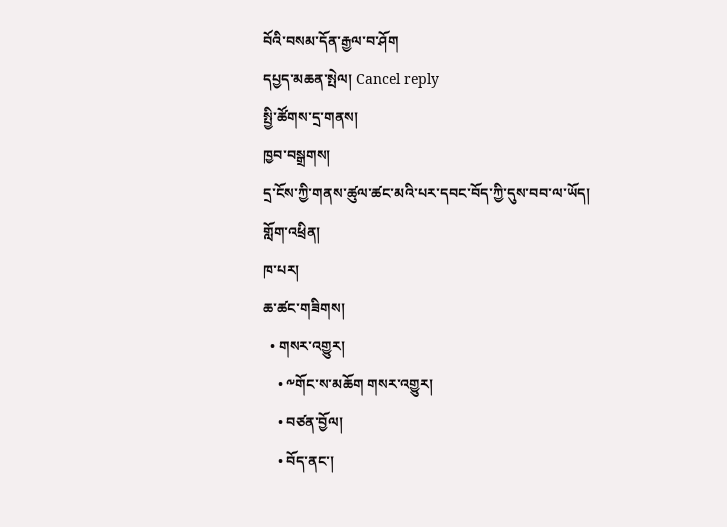བོའི་བསམ་དོན་རྒྱལ་བ་ཤོག
དཔྱད་མཆན་སྤེལ། Cancel reply
སྤྱི་ཚོགས་དྲ་གནས།
ཁྱབ་བསྒྲགས།
དྲ་ངོས་ཀྱི་གནས་ཚུལ་ཚང་མའི་པར་དབང་བོད་ཀྱི་དུས་བབ་ལ་ཡོད།
གློག་འཕྲིན།
ཁ་པར།
ཆ་ཚང་གཟིགས།
  • གསར་འགྱུར།
    • ༸གོང་ས་མཆོག གསར་འགྱུར།
    • བཙན་བྱོལ།
    • བོད་ནང་།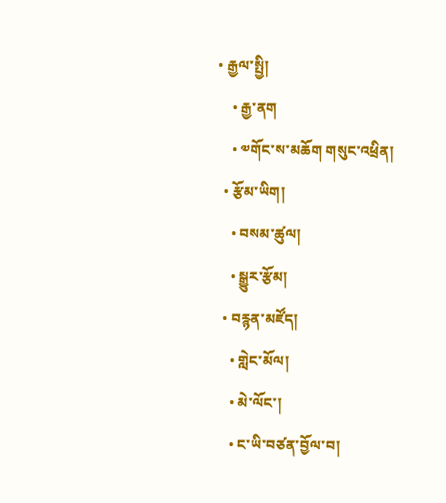• རྒྱལ་སྤྱི།
    • རྒྱ་ནག
    • ༧གོང་ས་མཆོག གསུང་འཕྲིན།
  • རྩོམ་ཡིག།
    • བསམ་ཚུལ།
    • སྒྱུར་རྩོམ།
  • བརྙན་མཛོད།
    • གླེང་མོལ།
    • མེ་ལོང་།
    • ང་ཡི་བཙན་བྱོལ་བ།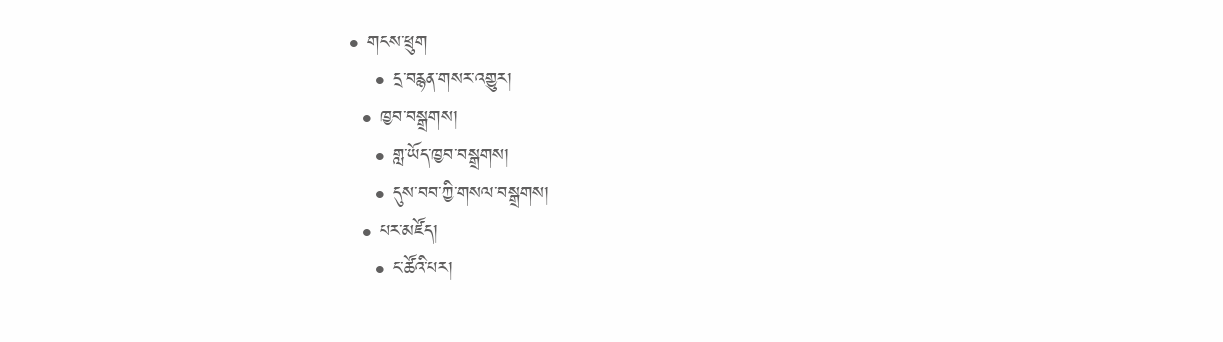• གངས་ཕྲུག
    • དྲ་བརྙན་གསར་འགྱུར།
  • ཁྱབ་བསྒྲགས།
    • གླ་ཡོད་ཁྱབ་བསྒྲགས།
    • དུས་བབ་ཀྱི་གསལ་བསྒྲགས།
  • པར་མཛོད།
    • ང་ཚོའི་པར།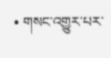• གསང་འགྱུར་པར་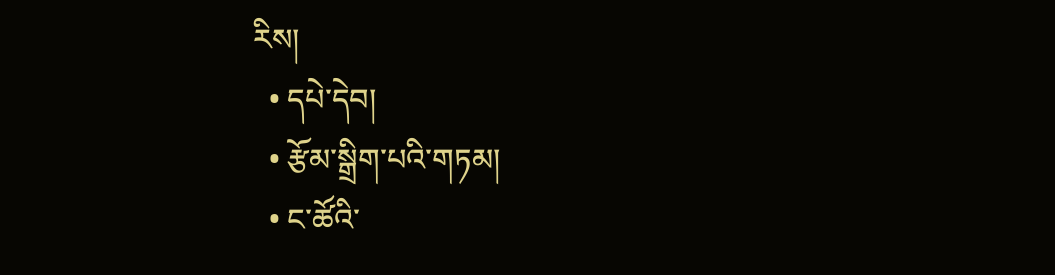རིས།
  • དཔེ་དེབ།
  • རྩོམ་སྒྲིག་པའི་གཏམ།
  • ང་ཚོའི་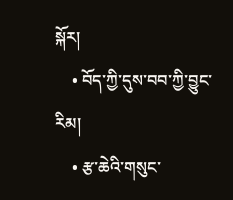སྐོར།
    • བོད་ཀྱི་དུས་བབ་ཀྱི་བྱུང་རིམ།
    • རྩ་ཆེའི་གསུང་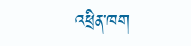འཕྲིན་ཁག